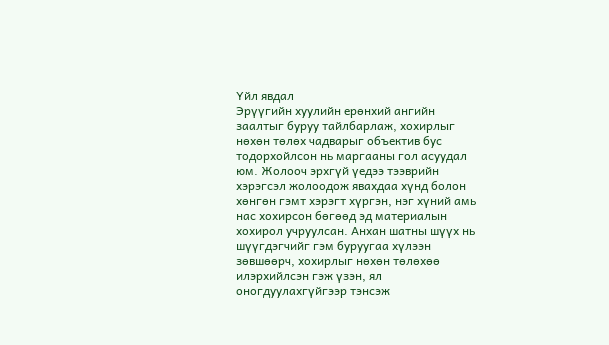Үйл явдал
Эрүүгийн хуулийн ерөнхий ангийн заалтыг буруу тайлбарлаж, хохирлыг нөхөн төлөх чадварыг объектив бус тодорхойлсон нь маргааны гол асуудал юм. Жолооч эрхгүй үедээ тээврийн хэрэгсэл жолоодож явахдаа хүнд болон хөнгөн гэмт хэрэгт хүргэн, нэг хүний амь нас хохирсон бөгөөд эд материалын хохирол учруулсан. Анхан шатны шүүх нь шүүгдэгчийг гэм буруугаа хүлээн зөвшөөрч, хохирлыг нөхөн төлөхөө илэрхийлсэн гэж үзэн, ял оногдуулахгүйгээр тэнсэж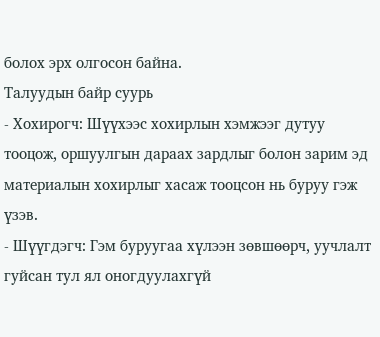болох эрх олгосон байна.
Талуудын байр суурь
- Хохирогч: Шүүхээс хохирлын хэмжээг дутуу тооцож, оршуулгын дараах зардлыг болон зарим эд материалын хохирлыг хасаж тооцсон нь буруу гэж үзэв.
- Шүүгдэгч: Гэм буруугаа хүлээн зөвшөөрч, уучлалт гуйсан тул ял оногдуулахгүй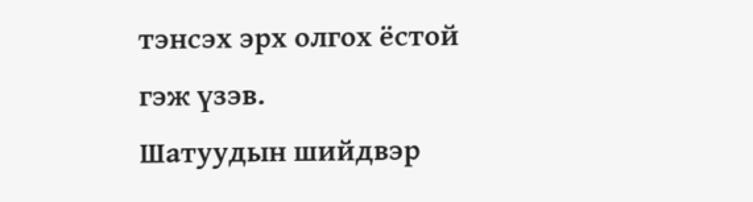тэнсэх эрх олгох ёстой гэж үзэв.
Шатуудын шийдвэр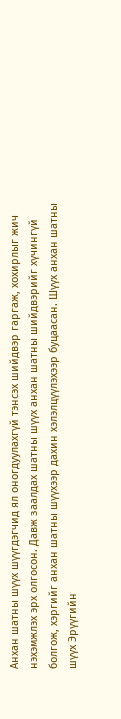Анхан шатны шүүх шүүгдэгчид ял оногдуулахгүй тэнсэх шийдвэр гаргаж, хохирлыг жич нэхэмжлэх эрх олгосон. Давж заалдах шатны шүүх анхан шатны шийдвэрийг хүчингүй болгож, хэргийг анхан шатны шүүхээр дахин хэлэлцүүлэхээр буцаасан. Шүүх анхан шатны шүүх Эрүүгийн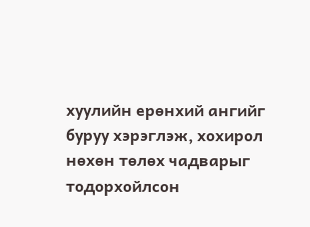хуулийн ерөнхий ангийг буруу хэрэглэж, хохирол нөхөн төлөх чадварыг тодорхойлсон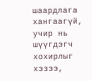шаардлага хангаагүй, учир нь шүүгдэгч хохирлыг хэзээ,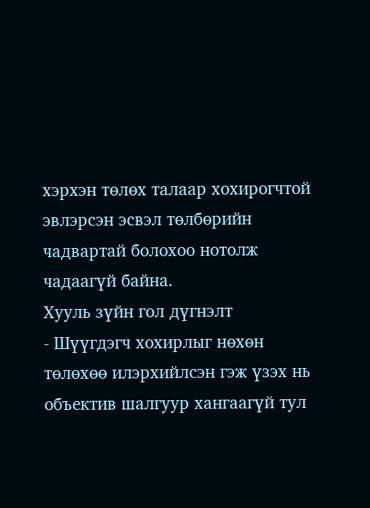хэрхэн төлөх талаар хохирогчтой эвлэрсэн эсвэл төлбөрийн чадвартай болохоо нотолж чадаагүй байна.
Хууль зүйн гол дүгнэлт
- Шүүгдэгч хохирлыг нөхөн төлөхөө илэрхийлсэн гэж үзэх нь объектив шалгуур хангаагүй тул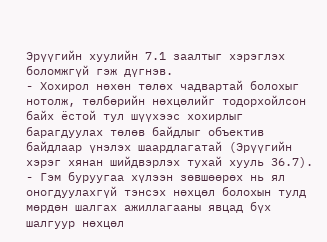Эрүүгийн хуулийн 7.1 заалтыг хэрэглэх боломжгүй гэж дүгнэв.
- Хохирол нөхөн төлөх чадвартай болохыг нотолж, төлбөрийн нөхцөлийг тодорхойлсон байх ёстой тул шүүхээс хохирлыг барагдуулах төлөв байдлыг объектив байдлаар үнэлэх шаардлагатай (Эрүүгийн хэрэг хянан шийдвэрлэх тухай хууль 36.7).
- Гэм буруугаа хүлээн зөвшөөрөх нь ял оногдуулахгүй тэнсэх нөхцөл болохын тулд мөрдөн шалгах ажиллагааны явцад бүх шалгуур нөхцөл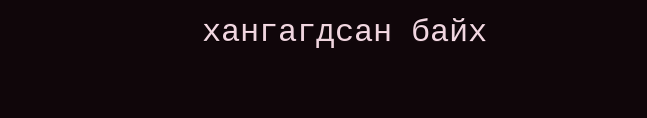хангагдсан байх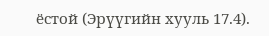ёстой (Эрүүгийн хууль 17.4).